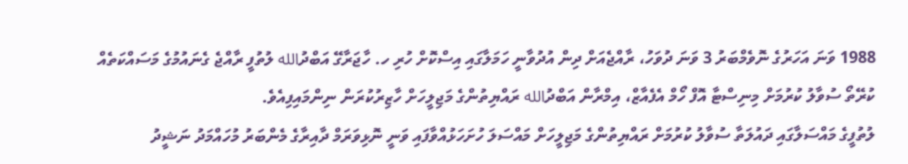1988 ވަނަ އަހަރުގެ ނޮވެމްބަރު 3 ވަނަ ދުވަހު، ރާއްޖެއަށް ދިން އުދުވާނީ ހަމަލާގައި އިސްކޮށް ހުރި ހ. ހާޖަރާގޭ އަބްދުالله ލުތުފީ ރާއްޖެ ގެނައުމުގެ މަސައްކަތެއް ކުރޭތޯ ސުވާލު ކުރުމަށް މިނިސްޓާ އޮފް ހޯމް އެފެއާޒް، އިމްރާން އަބްދުالله ރައްޔިތުންގެ މަޖިލީހަށް ހާޒިރުކުރަން ނިންމައިފިއެވެ.
ލުތުފީގެ މައްސަލާގައި ދައުލަތާ ސުވާލު ކުރުމަށް ރައްޔިތުންގެ މަޖިލީހަށް މައްސަލަ ހުށަހަޅުއްވާފައި ވަނީ ނޮޅިވަރަމް ދާއިރާގެ މެންބަރު މުހައްމަދު ނަޝީދު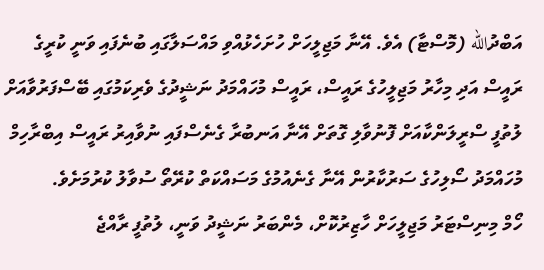އަބްދުالله (މޮސްޓާ) އެވެ. އޭނާ މަޖިލީހަށް ހުށަހެޅުއްވި މައްސަލާގައި ބުނެފައި ވަނީ ކުރީގެ ރައީސް އަދި މިހާރު މަޖިލީހުގެ ރައީސް، ރައީސް މުހައްމަދު ނަޝީދުގެ ވެރިކަމުގައި ބޭސްފަރުވާއަށް ލުތުފީ ސްރީލަންކާއަށް ފޮނުވާލި ގޮތަށް އޭނާ އަނބުރާ ގެނެސްފައި ނުވާއިރު ރައީސް އިބްރާހިމް މުހައްމަދު ސޯލިހުގެ ސަރުކާރުން އޭނާ ގެނެއުމުގެ މަސައްކަތް ކުރޭތޯ ސުވާލު ކުރުމަށެވެ.
ހޯމް މިނިސްޓަރު މަޖިލީހަށް ހާޒިރުކޮށް، މެންބަރު ނަޝީދު ވަނީ، ލުތުފީ ރާއްޖެ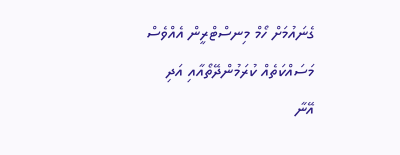ގެނައުމަށް ހޯމް މިނސްޓްރީން އެއްވެސް މަސައްކަތެއް ކުރަމުންދޭތޯއާއި އަދި އޭނާ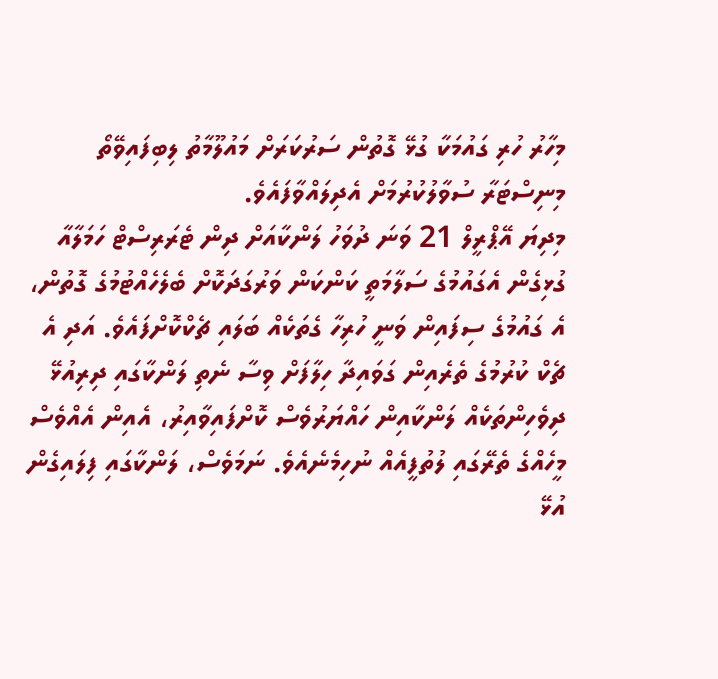މިހާރު ހުރި ގައުމަކާ ގުޅޭ ގޮތުން ސަރުކަރަށް މައުލޫމާތު ލިބިފައިވޭތޯ މިނިސްޓަރާ ސުވާލުކުރުމަށް އެދިލައްވާފައެވެ.
މިދިޔަ އޭޕްރީލް 21 ވަނަ ދުވަހު ލަންކާއަށް ދިން ޓެރަރިސްޓް ހަމަލާއާ ގުޅިގެން އެގައުމުގެ ސަލާމަތީ ކަންކަން ވަރުގަދަކޮށް ބެލެހެއްޓުމުގެ ގޮތުން، އެ ގައުމުގެ ސިފައިން ވަނީ ހުރިހާ ގެތަކެއް ބަލައި ޗެކްކޮށްފައެވެ. އަދި އެ ޗެކް ކުރުމުގެ ތެރެއިން ގަވައިދާ ހިލާފަށް ވިސާ ނެތި ލަންކާގައި ދިރިއުޅޭ ދިވެހިންތަކެއް ލަންކާއިން ހައްޔަރުވެސް ކޮށްފައިވާއިރު، އެއިން އެއްވެސް މީހެއްގެ ތެރޭގައި ލުތުފީއެއް ނުހިމެނެއެވެ. ނަމަވެސް، ލަންކާގައި ފިލައިގެން އުޅޭ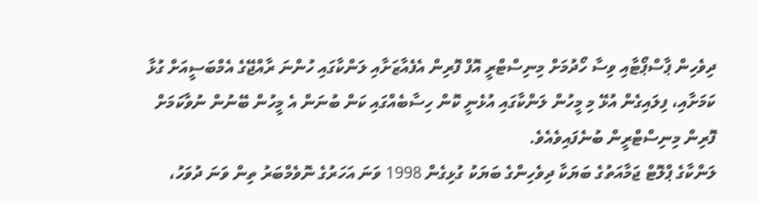ދިވެހިން ޕާސްޕޯޓާއި ވިސާ ހޯދުމަށް މިނިސްޓްރީ އޮފް ފޮރިން އެފެއާޒަށާއި ލަންކާގައި ހުންނަ ރާއްޖޭގެ އެމްބަސީއަށް ގުޅާ ކަމަށާއި، ފިލައިގެން އުޅޭ މި މީހުން ލަންކާގައި އުޅެނީ ކޮން ހިސާބެއްގައި ކަން ބުނަން އެ މީހުން ބޭނުން ނުވާކަމަށް ފޮރިން މިނިސްޓްރީން ބުނެފައިވެއެވެ.
ލަންކާގެ ޕްލޮޓް ޖަމާއަތުގެ ބަޔަކާ ދިވެހިންގެ ބަޔަކު ގުޅިގެން 1998 ވަނަ އަހަރުގެ ނޮވެމްބަރު ތިން ވަނަ ދުވަހު،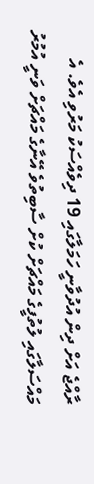ރާއްޖެ އަށް ދިން އުދުވާނީ ހަމަލާގައި 19 ދިވެއްސަކު މަރުވި އެވެ. އެ މައްސަލާގައި ލުތުފީގެ މައްޗަށް ކުށް ސާބިތުވެ އޭނާގެ މައްޗަށް ވަނީ އުމުރު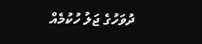ދުވަހުގެ ޖަލު ހުކުމެއް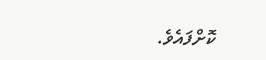ކޮށްފައެވެ.